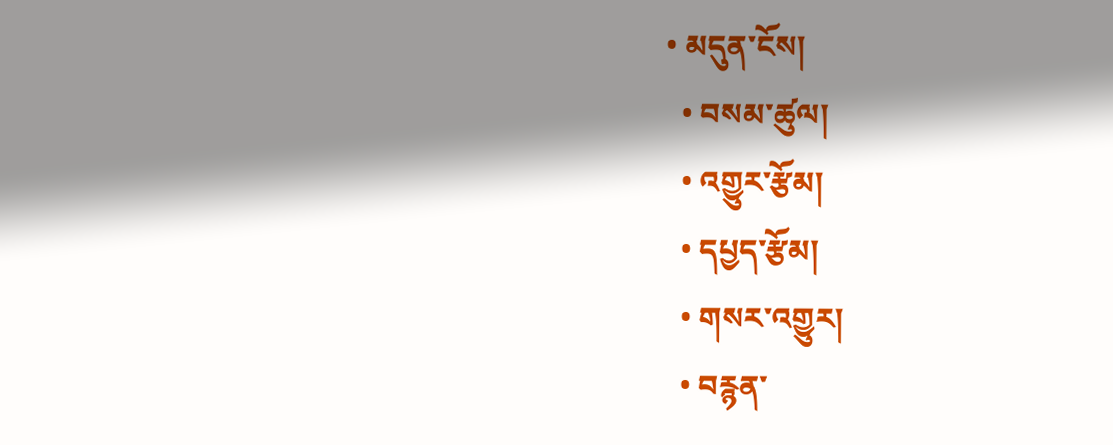• མདུན་ངོས།
  • བསམ་ཚུལ།
  • འགྱུར་རྩོམ།
  • དཔྱད་རྩོམ།
  • གསར་འགྱུར།
  • བརྙན་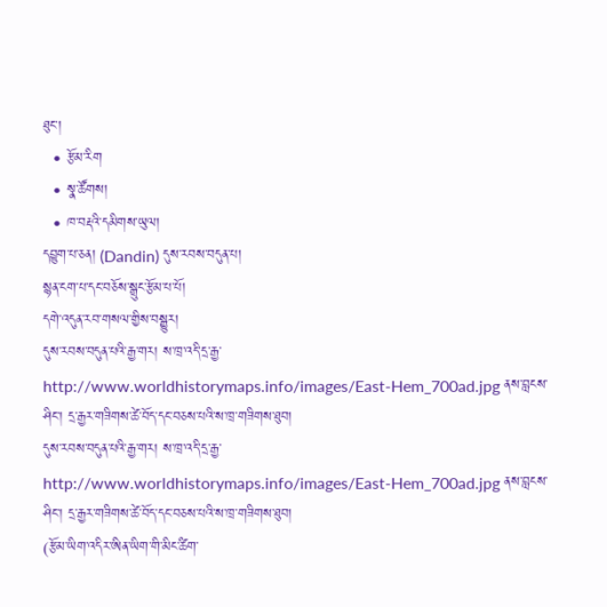ཐུང་།
  • རྩོམ་རིག
  • སྣ་ཚོགས།
  • ཁ་བརྡའི་དམིགས་ཡུལ།
དབྱུག་པ་ཅན། (Dandin) དུས་རབས་བདུན་པ།
སྙན་ངག་པ་དང་བཅོས་སྒྲུང་རྩོམ་པ་པོ།
དགེ་འདུན་རབ་གསལ་གྱིས་བསྒྱུར།
དུས་རབས་བདུན་པའི་རྒྱ་གར། ས་ཁྲ་འདི་དྲ་རྒྱ་ http://www.worldhistorymaps.info/images/East-Hem_700ad.jpg ནས་བླངས་ཤིང་། དྲ་རྒྱར་གཟིགས་ཚེ་བོད་དང་བཅས་པའི་ས་ཁྲ་གཟིགས་ཐུབ།
དུས་རབས་བདུན་པའི་རྒྱ་གར། ས་ཁྲ་འདི་དྲ་རྒྱ་ http://www.worldhistorymaps.info/images/East-Hem_700ad.jpg ནས་བླངས་ཤིང་། དྲ་རྒྱར་གཟིགས་ཚེ་བོད་དང་བཅས་པའི་ས་ཁྲ་གཟིགས་ཐུབ།
(རྩོམ་ཡིག་འདིར་ཨིན་ཡིག་གི་མིང་ཚིག་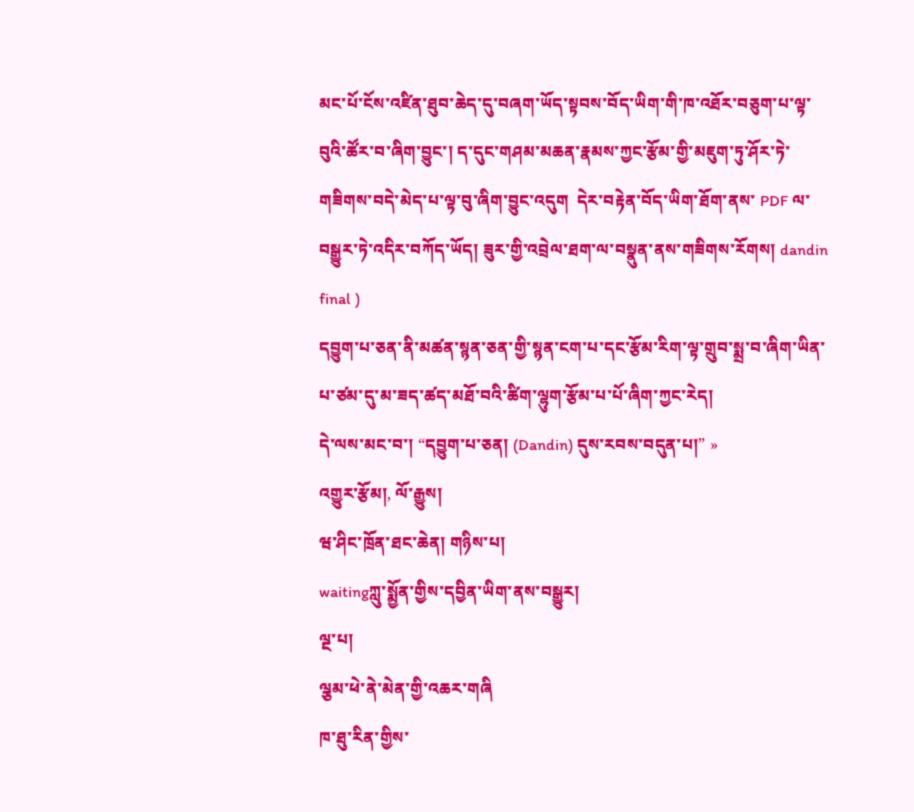མང་པོ་ངོས་འཛིན་ཐུབ་ཆེད་དུ་བཞག་ཡོད་སྟབས་བོད་ཡིག་གི་ཁ་འཐོར་བཅུག་པ་ལྟ་བུའི་ཚོར་བ་ཞིག་བྱུང་། ད་དུང་གཤམ་མཆན་རྣམས་ཀྱང་རྩོམ་གྱི་མཇུག་ཏུ་ཤོར་ཏེ་གཟིགས་བདེ་མེད་པ་ལྟ་བུ་ཞིག་བྱུང་འདུག  དེར་བརྟེན་བོད་ཡིག་ཐོག་ནས་ PDF ལ་བསྒྱུར་ཏེ་འདིར་བཀོད་ཡོད། ཟུར་གྱི་འབྲེལ་ཐག་ལ་བསྣུན་ནས་གཟིགས་རོགས། dandin final )
དབྱུག་པ་ཅན་ནི་མཚན་སྙན་ཅན་གྱི་སྙན་ངག་པ་དང་རྩོམ་རིག་ལྟ་གྲུབ་སྨྲ་བ་ཞིག་ཡིན་པ་ཙམ་དུ་མ་ཟད་ཚད་མཐོ་བའི་ཚིག་ལྷུག་རྩོམ་པ་པོ་ཞིག་ཀྱང་རེད།
དེ་ལས་མང་བ་། “དབྱུག་པ་ཅན། (Dandin) དུས་རབས་བདུན་པ།” »
འགྱུར་རྩོམ།, ལོ་རྒྱུས།
ཝ་ཤིང་ཁྲོན་ཐང་ཆེན། གཉིས་པ།
waitingཀླུ་སྨྱོན་གྱིས་དབྱིན་ཡིག་ནས་བསྒྱུར།
ལྔ་པ།
ལྕམ་ཕེ་ནེ་མེན་གྱི་འཆར་གཞི
ཁ་ཐུ་རིན་གྱིས་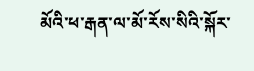མོའི་ཕ་རྒན་ལ་མོ་རོས་སིའི་སྐོར་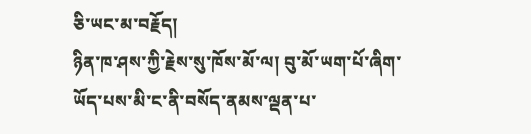ཅི་ཡང་མ་བརྗོད།
ཉིན་ཁ་ཤས་ཀྱི་རྗེས་སུ་ཁོས་མོ་ལ། བུ་མོ་ཡག་པོ་ཞིག་ཡོད་པས་མི་ང་ནི་བསོད་ནམས་ལྡན་པ་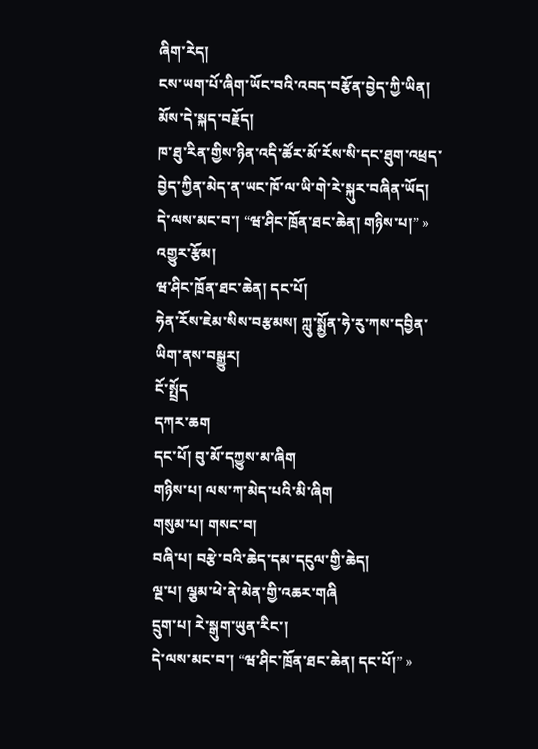ཞིག་རེད།
ངས་ཡག་པོ་ཞིག་ཡོང་བའི་འབད་བརྩོན་བྱེད་ཀྱི་ཡིན། མོས་དེ་སྐད་བརྗོད།
ཁ་ཐུ་རིན་གྱིས་ཉིན་འདི་ཚོར་མོ་རོས་སི་དང་ཐུག་འཕྲད་བྱེད་ཀྱིན་མེད་ན་ཡང་ཁོ་ལ་ཡི་གེ་རེ་སྐུར་བཞིན་ཡོད།
དེ་ལས་མང་བ་། “ཝ་ཤིང་ཁྲོན་ཐང་ཆེན། གཉིས་པ།” »
འགྱུར་རྩོམ།
ཝ་ཤིང་ཁྲོན་ཐང་ཆེན། དང་པོ།
ཧེན་རོས་ཇེམ་སིས་བརྩམས། ཀླུ་སྨྱོན་ཧེ་རུ་ཀས་དབྱིན་ཡིག་ནས་བསྒྱུར།
ངོ་སྤྲོད
དཀར་ཆག
དང་པོ། བུ་མོ་དཀྱུས་མ་ཞིག
གཉིས་པ། ལས་ཀ་མེད་པའི་མི་ཞིག
གསུམ་པ། གསང་བ།
བཞི་པ། བརྩེ་བའི་ཆེད་དམ་དངུལ་གྱི་ཆེད།
ལྔ་པ། ལྕམ་ཕེ་ནེ་མེན་གྱི་འཆར་གཞི
དྲུག་པ། རེ་སྒུག་ཡུན་རིང་།
དེ་ལས་མང་བ་། “ཝ་ཤིང་ཁྲོན་ཐང་ཆེན། དང་པོ།” »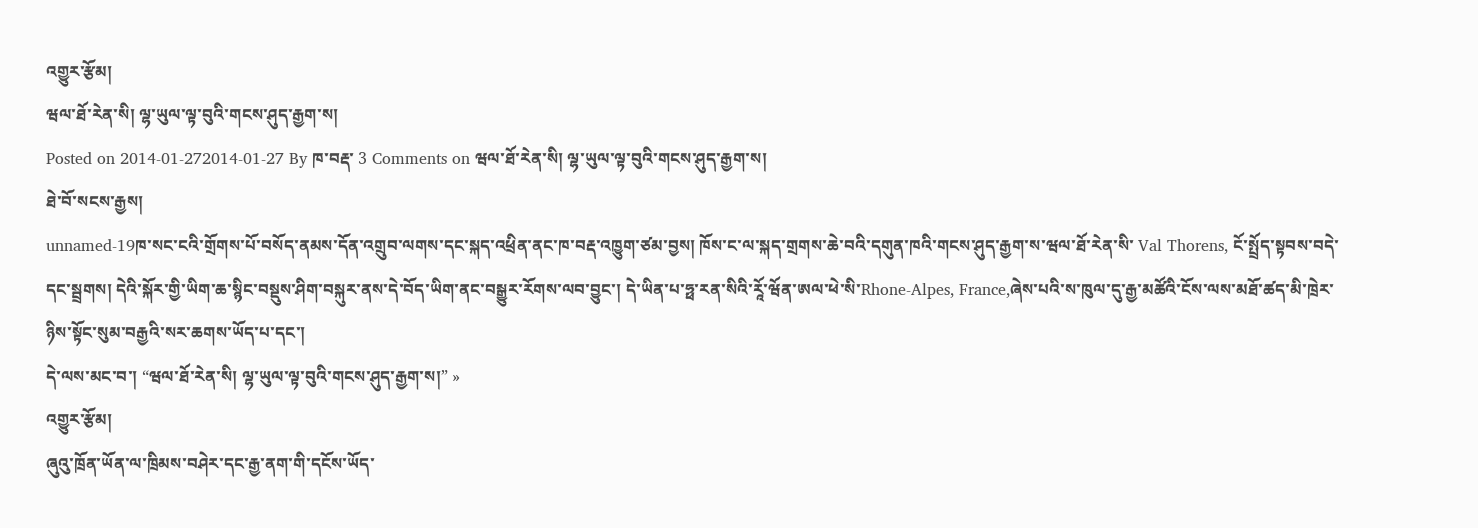འགྱུར་རྩོམ།
ཝལ་ཐོ་རེན་སི། ལྷ་ཡུལ་ལྟ་བུའི་གངས་ཤུད་རྒྱག་ས།
Posted on 2014-01-272014-01-27 By ཁ་བརྡ་ 3 Comments on ཝལ་ཐོ་རེན་སི། ལྷ་ཡུལ་ལྟ་བུའི་གངས་ཤུད་རྒྱག་ས།
ཐེ་བོ་སངས་རྒྱས།
unnamed-19ཁ་སང་ངའི་གྲོགས་པོ་བསོད་ནམས་དོན་འགྲུབ་ལགས་དང་སྐད་འཕྲིན་ནང་ཁ་བརྡ་འཁྱུག་ཙམ་བྱས། ཁོས་ང་ལ་སྐད་གྲགས་ཆེ་བའི་དགུན་ཁའི་གངས་ཤུད་རྒྱག་ས་ཝལ་ཐོ་རེན་སི་ Val Thorens, ངོ་སྤྲོད་སྟབས་བདེ་དང་སྦྲགས། དེའི་སྐོར་གྱི་ཡིག་ཆ་སྙིང་བསྡུས་ཤིག་བསྐུར་ནས་དེ་བོད་ཡིག་ནང་བསྒྱུར་རོགས་ལབ་བྱུང་། དེ་ཡིན་པ་ཧྥ་རན་སིའི་རཱོ་ཝོན་ཨལ་ཕེ་སི་Rhone-Alpes, France,ཞེས་པའི་ས་ཁུལ་དུ་རྒྱ་མཚོའི་ངོས་ལས་མཐོ་ཚད་མི་ཁྲེར་ཉིས་སྟོང་སུམ་བརྒྱའི་སར་ཆགས་ཡོད་པ་དང་།
དེ་ལས་མང་བ་། “ཝལ་ཐོ་རེན་སི། ལྷ་ཡུལ་ལྟ་བུའི་གངས་ཤུད་རྒྱག་ས།” »
འགྱུར་རྩོམ།
ཞུའུ་ཁྲོན་ཡོན་ལ་ཁྲིམས་བཤེར་དང་རྒྱ་ནག་གི་དངོས་ཡོད་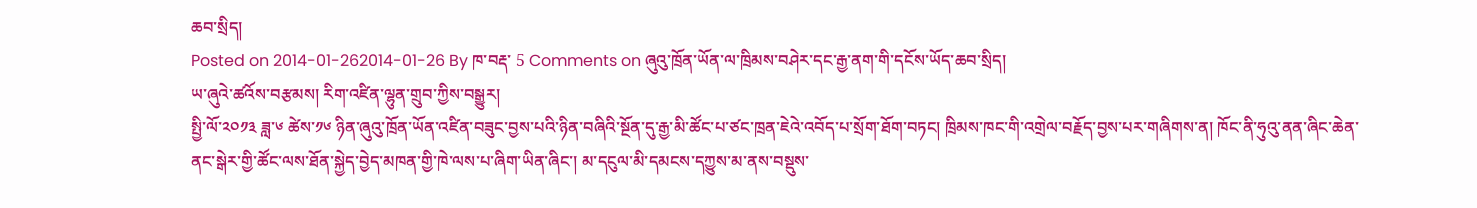ཆབ་སྲིད།
Posted on 2014-01-262014-01-26 By ཁ་བརྡ་ 5 Comments on ཞུའུ་ཁྲོན་ཡོན་ལ་ཁྲིམས་བཤེར་དང་རྒྱ་ནག་གི་དངོས་ཡོད་ཆབ་སྲིད།
ཡ་ཞུའེ་ཚའོས་བརྩམས། རིག་འཛིན་ལྷུན་གྲུབ་ཀྱིས་བསྒྱུར།
སྤྱི་ལོ་༢༠༡༣ ཟླ་༦ ཚེས་༡༦ ཉིན་ཞུའུ་ཁྲོན་ཡོན་འཛིན་བཟུང་བྱས་པའི་ཉིན་བཞིའི་སྔོན་དུ་རྒྱ་མི་ཚོང་པ་ཙང་ཁྲན་ཇེའེ་འབོད་པ་སྲོག་ཐོག་བཏང། ཁྲིམས་ཁང་གི་འགྲེལ་བརྗོད་བྱས་པར་གཞིགས་ན། ཁོང་ནི་ཧུའུ་ནན་ཞིང་ཆེན་ནང་སྒེར་གྱི་ཚོང་ལས་ཐོན་སྐྱེད་བྱེད་མཁན་གྱི་ཁེ་ལས་པ་ཞིག་ཡིན་ཞིང་། མ་དངུལ་མི་དམངས་དཀྱུས་མ་ནས་བསྡུས་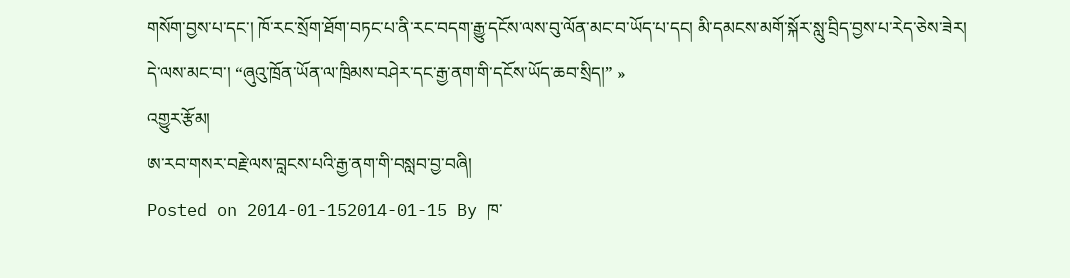གསོག་བྱས་པ་དང་། ཁོ་རང་སྲོག་ཐོག་བཏང་པ་ནི་རང་བདག་རྒྱུ་དངོས་ལས་བུ་ལོན་མང་བ་ཡོད་པ་དང། མི་དམངས་མགོ་སྐོར་སླུ་བྲིད་བྱས་པ་རེད་ཅེས་ཟེར།
དེ་ལས་མང་བ་། “ཞུའུ་ཁྲོན་ཡོན་ལ་ཁྲིམས་བཤེར་དང་རྒྱ་ནག་གི་དངོས་ཡོད་ཆབ་སྲིད།” »
འགྱུར་རྩོམ།
ཨ་རབ་གསར་བརྗེ་ལས་བླངས་པའི་རྒྱ་ནག་གི་བསླབ་བྱ་བཞི།
Posted on 2014-01-152014-01-15 By ཁ་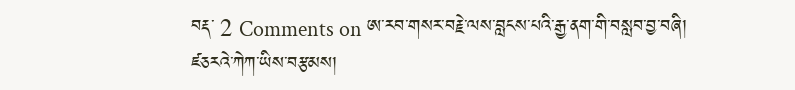བརྡ་ 2 Comments on ཨ་རབ་གསར་བརྗེ་ལས་བླངས་པའི་རྒྱ་ནག་གི་བསླབ་བྱ་བཞི།
ཛཅརའེ་ཀེཀ་ཡིས་བརྩམས།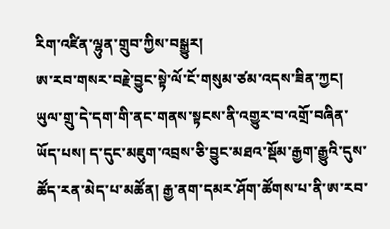རིག་འཛིན་ལྷུན་གྲུབ་ཀྱིས་བསྒྱུར།
ཨ་རབ་གསར་བརྗེ་བྱུང་སྟེ་ལོ་ངོ་གསུམ་ཙམ་འདས་ཟིན་ཀྱང། ཡུལ་གྲུ་དེ་དག་གི་ནང་གནས་སྟངས་ནི་འགྱུར་བ་འགྲོ་བཞིན་ཡོད་པས། ད་དུང་མཇུག་འབྲས་ཅི་བྱུང་མཐའ་སྡོམ་རྒྱག་རྒྱུའི་དུས་ཚོད་རན་མེད་པ་མཚོན། རྒྱ་ནག་དམར་ཤོག་ཚོགས་པ་ནི་ཨ་རབ་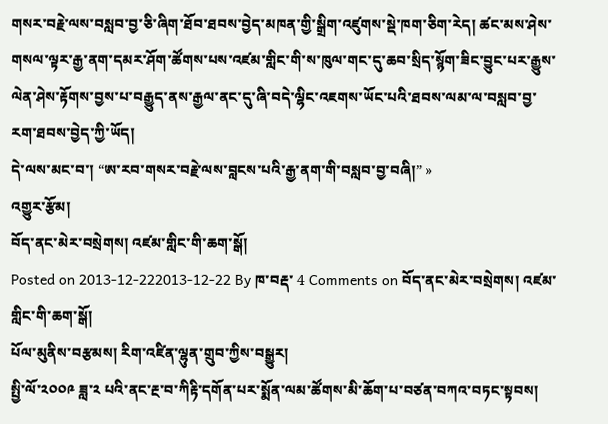གསར་བརྗེ་ལས་བསླབ་བྱ་ཅི་ཞིག་ཐོབ་ཐབས་བྱེད་མཁན་གྱི་སྒྲིག་འཛུགས་སྡེ་ཁག་ཅིག་རེད། ཚང་མས་ཤེས་གསལ་ལྟར་རྒྱ་ནག་དམར་ཤོག་ཚོགས་པས་འཛམ་གླིང་གི་ས་ཁུལ་གང་དུ་ཆབ་སྲིད་སྙོག་ཟིང་བྱུང་པར་རྒྱུས་ལེན་ཤེས་རྟོགས་བྱས་པ་བརྒྱུད་ནས་རྒྱལ་ནང་དུ་ཞི་བདེ་ལྷིང་འཇགས་ཡོང་པའི་ཐབས་ལམ་ལ་བསླབ་བྱ་རག་ཐབས་བྱེད་ཀྱི་ཡོད།
དེ་ལས་མང་བ་། “ཨ་རབ་གསར་བརྗེ་ལས་བླངས་པའི་རྒྱ་ནག་གི་བསླབ་བྱ་བཞི།” »
འགྱུར་རྩོམ།
བོད་ནང་མེར་བསྲེགས། འཛམ་གླིང་གི་ཆག་སྒོ།
Posted on 2013-12-222013-12-22 By ཁ་བརྡ་ 4 Comments on བོད་ནང་མེར་བསྲེགས། འཛམ་གླིང་གི་ཆག་སྒོ།
པོལ་མུནིས་བརྩམས། རིག་འཛིན་ལྷུན་གྲུབ་ཀྱིས་བསྒྱུར།
སྤྱི་ལོ་༢༠༠༩ ཟླ་༢ པའི་ནང་རྔ་བ་ཀིརྟི་དགོན་པར་སྨོན་ལམ་ཚོགས་མི་ཆོག་པ་བཙན་བཀའ་བཏང་སྟབས།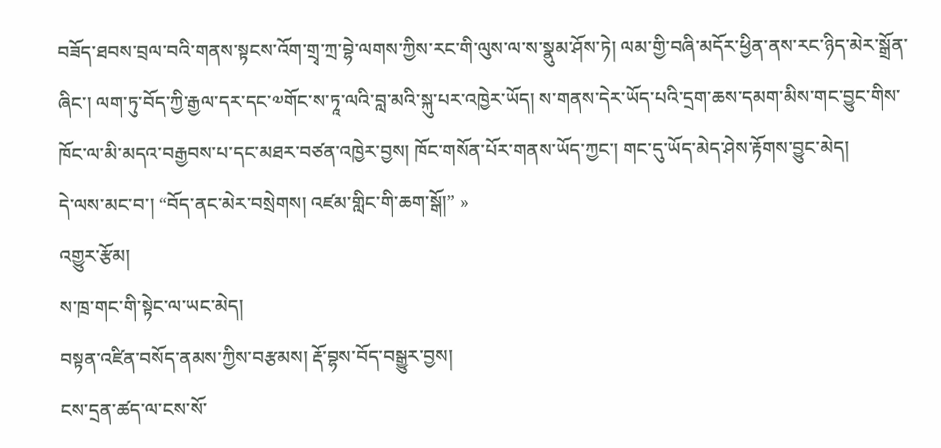བཟོད་ཐབས་བྲལ་བའི་གནས་སྟངས་འོག་གྲྭ་ཀྲ་བྷེ་ལགས་ཀྱིས་རང་གི་ལུས་ལ་ས་སྣུམ་ཤོས་ཏེ། ལམ་གྱི་བཞི་མདོར་ཕྱིན་ནས་རང་ཉིད་མེར་སྒྲོན་ཞིང་། ལག་ཏུ་བོད་ཀྱི་རྒྱལ་དར་དང་༧གོང་ས་ཏཱ་ལའི་བླ་མའི་སྐུ་པར་འཁྱེར་ཡོད། ས་གནས་དེར་ཡོད་པའི་དྲག་ཆས་དམག་མིས་གང་བྱུང་གིས་ཁོང་ལ་མི་མདའ་བརྒྱབས་པ་དང་མཐར་བཙན་འཁྱེར་བྱས། ཁོང་གསོན་པོར་གནས་ཡོད་ཀྱང་། གང་དུ་ཡོད་མེད་ཤེས་རྟོགས་བྱུང་མེད།
དེ་ལས་མང་བ་། “བོད་ནང་མེར་བསྲེགས། འཛམ་གླིང་གི་ཆག་སྒོ།” »
འགྱུར་རྩོམ།
ས་ཁྲ་གང་གི་སྟེང་ལ་ཡང་མེད།
བསྟན་འཛིན་བསོད་ནམས་ཀྱིས་བརྩམས། རྡོ་བྷས་བོད་བསྒྱུར་བྱས།
ངས་དྲན་ཚད་ལ་ངས་སོ་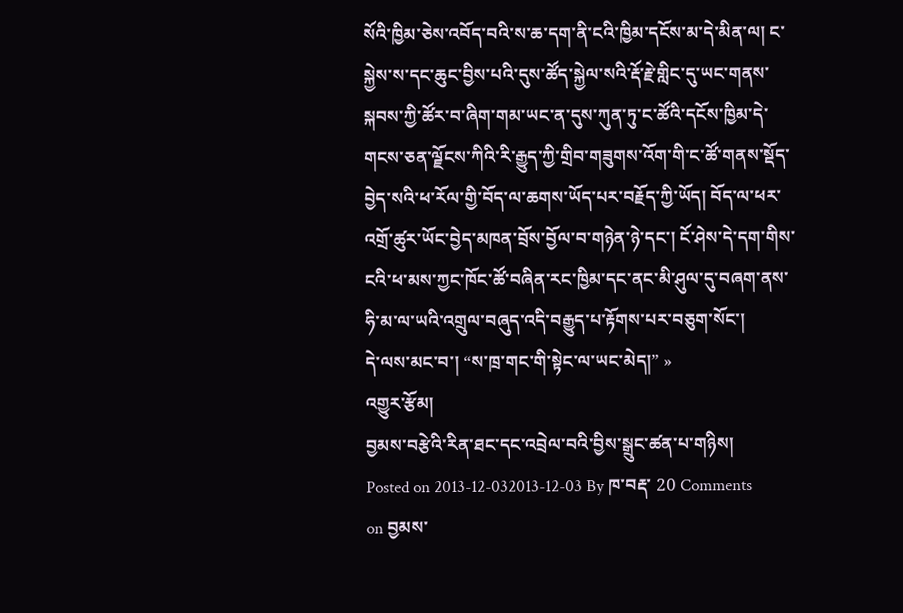སོའི་ཁྱིམ་ཅེས་འབོད་བའི་ས་ཆ་དག་ནི་ངའི་ཁྱིམ་དངོས་མ་དེ་མིན་ལ། ང་སྐྱེས་ས་དང་ཆུང་བྱིས་པའི་དུས་ཚོད་སྐྱེལ་སའི་རྡོ་རྗེ་གླིང་དུ་ཡང་གནས་སྐབས་ཀྱི་ཚོར་བ་ཞིག་གམ་ཡང་ན་དུས་ཀུན་ཏུ་ང་ཚོའི་དངོས་ཁྱིམ་དེ་གངས་ཅན་ལྗོངས་ཀིའི་རི་རྒྱུད་ཀྱི་གྲིབ་གཟུགས་འོག་གི་ང་ཚོ་གནས་སྡོད་བྱེད་སའི་ཕ་རོལ་གྱི་བོད་ལ་ཆགས་ཡོད་པར་བརྗོད་ཀྱི་ཡོད། བོད་ལ་ཕར་འགྲོ་ཚུར་ཡོང་བྱེད་མཁན་བྲོས་བྱོལ་བ་གཉེན་ཉེ་དང་། ངོ་ཤེས་དེ་དག་གིས་ངའི་ཕ་མས་ཀྱང་ཁོང་ཚོ་བཞིན་རང་ཁྱིམ་དང་ནང་མི་ཤུལ་དུ་བཞག་ནས་ཧི་མ་ལ་ཡའི་འགྲུལ་བཞུད་འདི་བརྒྱུད་པ་རྟོགས་པར་བཅུག་སོང་།
དེ་ལས་མང་བ་། “ས་ཁྲ་གང་གི་སྟེང་ལ་ཡང་མེད།” »
འགྱུར་རྩོམ།
བྱམས་བརྩེའི་རིན་ཐང་དང་འབྲེལ་བའི་བྱིས་སྒྲུང་ཚན་པ་གཉིས།
Posted on 2013-12-032013-12-03 By ཁ་བརྡ་ 20 Comments on བྱམས་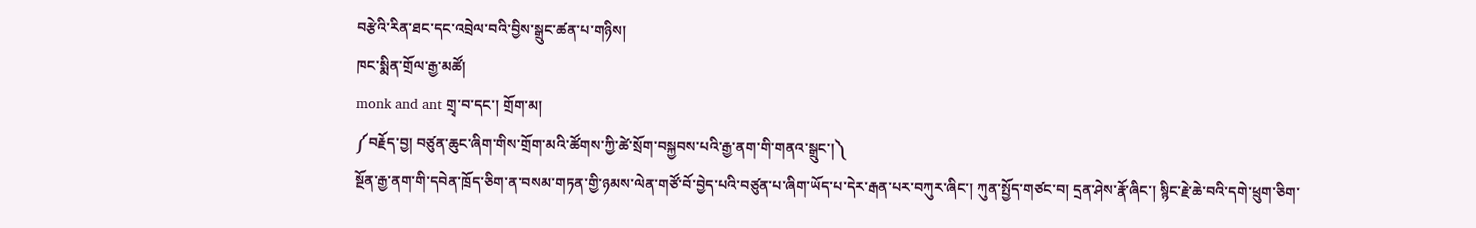བརྩེའི་རིན་ཐང་དང་འབྲེལ་བའི་བྱིས་སྒྲུང་ཚན་པ་གཉིས།
ཁང་སྨིན་གྲོལ་རྒྱ་མཚོ།
monk and ant གྲྭ་བ་དང་། གྲོག་མ།
༼བརྗོད་བྱ། བཙུན་ཆུང་ཞིག་གིས་གྲོག་མའི་ཚོགས་ཀྱི་ཚེ་སྲོག་བསྐྱབས་པའི་རྒྱ་ནག་གི་གནའ་སྒྲུང་།༽
སྔོན་རྒྱ་ནག་གི་དབེན་ཁྲོད་ཅིག་ན་བསམ་གཏན་གྱི་ཉམས་ལེན་གཙོ་བོ་བྱེད་པའི་བཙུན་པ་ཞིག་ཡོད་པ་དེར་རྒན་པར་བཀུར་ཞིང་། ཀུན་སྤྱོད་གཙང་བ། དྲན་ཤེས་རྣོ་ཞིང་། སྙིང་རྗེ་ཆེ་བའི་དགེ་ཕྲུག་ཅིག་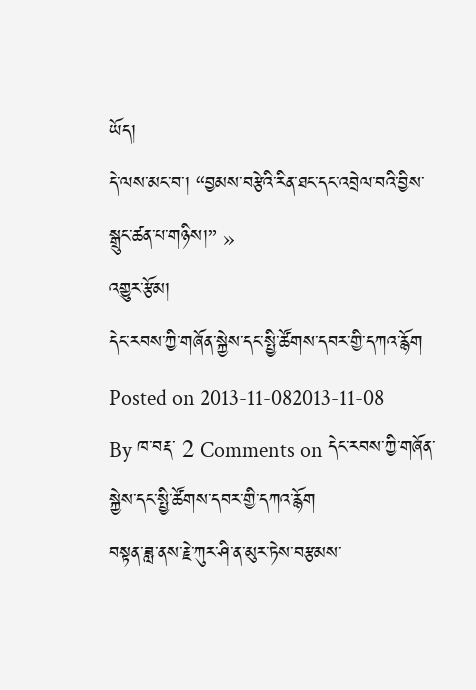ཡོད།
དེ་ལས་མང་བ་། “བྱམས་བརྩེའི་རིན་ཐང་དང་འབྲེལ་བའི་བྱིས་སྒྲུང་ཚན་པ་གཉིས།” »
འགྱུར་རྩོམ།
དེང་རབས་ཀྱི་གཞོན་སྐྱེས་དང་སྤྱི་ཚོགས་དབར་གྱི་དཀའ་རྙོག
Posted on 2013-11-082013-11-08 By ཁ་བརྡ་ 2 Comments on དེང་རབས་ཀྱི་གཞོན་སྐྱེས་དང་སྤྱི་ཚོགས་དབར་གྱི་དཀའ་རྙོག
བསྟན་ཟླ་ནས་རྗེ་ཀུར་ཤི་ན་མུར་ཏེས་བརྩམས་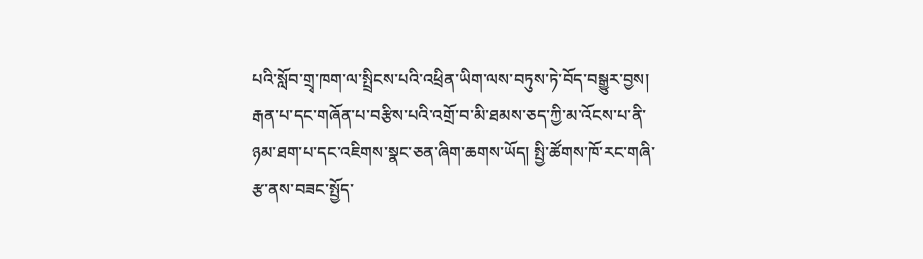པའི་སློབ་གྲྭ་ཁག་ལ་སྤྲིངས་པའི་འཕྲིན་ཡིག་ལས་བཏུས་ཏེ་བོད་བསྒྱུར་བྱས།
རྒན་པ་དང་གཞོན་པ་བརྩིས་པའི་འགྲོ་བ་མི་ཐམས་ཅད་ཀྱི་མ་འོངས་པ་ནི་ཉམ་ཐག་པ་དང་འཇིགས་སྣང་ཅན་ཞིག་ཆགས་ཡོད། སྤྱི་ཚོགས་ཁོ་རང་གཞི་རྩ་ནས་བཟང་སྤྱོད་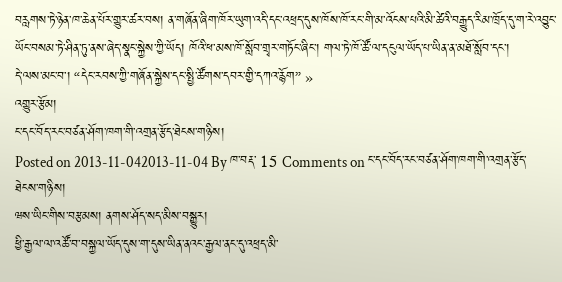བརླགས་ཏེ་ཉེན་ཁ་ཆེན་པོར་གྱུར་ཚར་བས། ན་གཞོན་ཞིག་ཁོར་ཡུག་འདི་དང་འཕྲད་དུས་ཁོས་ཁོ་རང་གི་མ་འོངས་པའི་མི་ཚེའི་བརྒྱུད་རིམ་ཁྲོད་དུ་ག་རེ་འབྱུང་ཡོང་བསམ་ཏེ་ཤིན་ཏུ་ནས་ཞེད་སྣང་སྐྱེས་ཀྱི་ཡོད། ཁོའི་ཕ་མས་ཁོ་སློབ་གྲྭར་གཏོང་ཞིང་། གལ་ཏེ་ཁོ་ཚོ་ལ་དངུལ་ཡོད་པ་ཡིན་ན་མཐོ་སློབ་དང་།
དེ་ལས་མང་བ་། “དེང་རབས་ཀྱི་གཞོན་སྐྱེས་དང་སྤྱི་ཚོགས་དབར་གྱི་དཀའ་རྙོག” »
འགྱུར་རྩོམ།
ང་དང་བོད་རང་བཙན་ཤོག་ཁག་གི་འགྲན་རྩོད་ཐེངས་གཉིས།
Posted on 2013-11-042013-11-04 By ཁ་བརྡ་ 15 Comments on ང་དང་བོད་རང་བཙན་ཤོག་ཁག་གི་འགྲན་རྩོད་ཐེངས་གཉིས།
ཝས་ཡིང་གིས་བརྩམས། ནགས་ཤོད་སད་མིས་བསྒྱུར།
ཕྱི་རྒྱལ་ལ་འཚོ་བ་བསྐྱལ་ཡོད་དུས་ག་དུས་ཡིན་ནའང་རྒྱལ་ནང་དུ་འཕྲད་མི་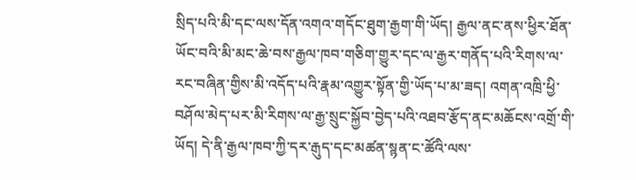སྲིད་པའི་མི་དང་ལས་དོན་འགའ་གདོང་ཐུག་རྒྱག་གི་ཡོད། རྒྱལ་ནང་ནས་ཕྱིར་ཐོན་ཡོང་བའི་མི་མང་ཆེ་བས་རྒྱལ་ཁབ་གཅིག་གྱུར་དང་ལ་རྒྱར་གནོད་པའི་རིགས་ལ་རང་བཞིན་གྱིས་མི་འདོད་པའི་རྣམ་འགྱུར་སྟོན་གྱི་ཡོད་པ་མ་ཟད། འགན་འཁྲི་ཕྱི་བཤོལ་མེད་པར་མི་རིགས་ལ་རྒྱ་སྲུང་སྐྱོབ་བྱེད་པའི་འཐབ་རྩོད་ནང་མཆོངས་འགྲོ་གི་ཡོད། དེ་ནི་རྒྱལ་ཁབ་ཀྱི་དར་རྒུད་དང་མཚན་སྙན་ང་ཚོའི་ལས་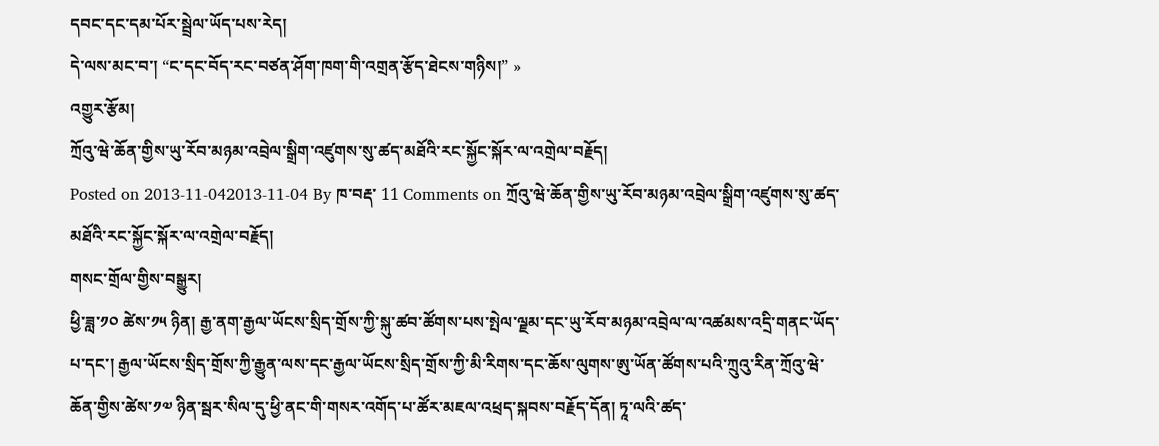དབང་དང་དམ་པོར་སྦྲེལ་ཡོད་པས་རེད།
དེ་ལས་མང་བ་། “ང་དང་བོད་རང་བཙན་ཤོག་ཁག་གི་འགྲན་རྩོད་ཐེངས་གཉིས།” »
འགྱུར་རྩོམ།
ཀྲོའུ་ཝེ་ཆོན་གྱིས་ཡུ་རོབ་མཉམ་འབྲེལ་སྒྲིག་འཛུགས་སུ་ཚད་མཐོའི་རང་སྐྱོང་སྐོར་ལ་འགྲེལ་བརྗོད།
Posted on 2013-11-042013-11-04 By ཁ་བརྡ་ 11 Comments on ཀྲོའུ་ཝེ་ཆོན་གྱིས་ཡུ་རོབ་མཉམ་འབྲེལ་སྒྲིག་འཛུགས་སུ་ཚད་མཐོའི་རང་སྐྱོང་སྐོར་ལ་འགྲེལ་བརྗོད།
གསང་གྲོལ་གྱིས་བསྒྱུར།
ཕྱི་ཟླ་༡༠ ཚེས་༡༥ ཉིན། རྒྱ་ནག་རྒྱལ་ཡོངས་སྲིད་གྲོས་ཀྱི་སྐུ་ཚབ་ཚོགས་པས་སྤེལ་ལྗམ་དང་ཡུ་རོབ་མཉམ་འབྲེལ་ལ་འཚམས་འདྲི་གནང་ཡོད་པ་དང་། རྒྱལ་ཡོངས་སྲིད་གྲོས་ཀྱི་རྒྱུན་ལས་དང་རྒྱལ་ཡོངས་སྲིད་གྲོས་ཀྱི་མི་རིགས་དང་ཆོས་ལུགས་ཨུ་ཡོན་ཚོགས་པའི་ཀྲུའུ་རིན་ཀྲོའུ་ཝེ་ཆོན་གྱིས་ཚེས་༡༧ ཉིན་སྦར་སིལ་དུ་ཕྱི་ནང་གི་གསར་འགོད་པ་ཚོར་མཇལ་འཕྲད་སྐབས་བརྗོད་དོན། ཏཱ་ལའི་ཚད་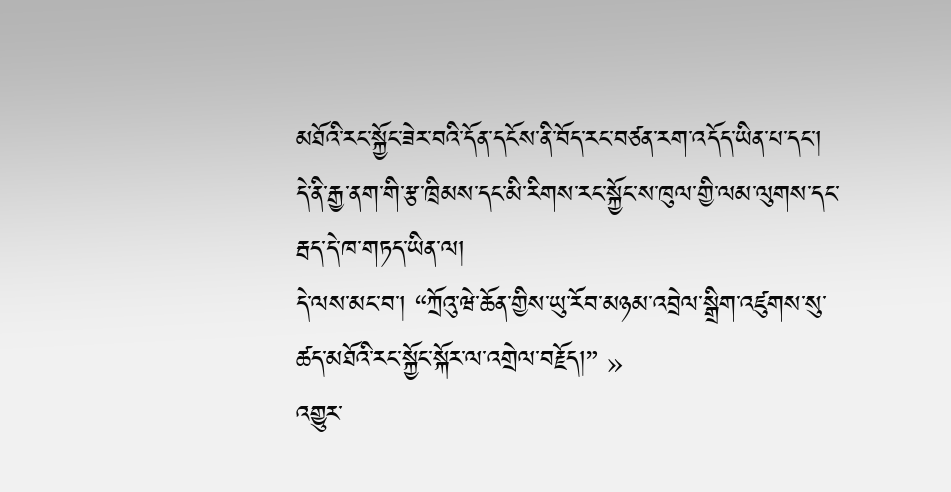མཐོའི་རང་སྐྱོང་ཟེར་བའི་དོན་དངོས་ནི་བོད་རང་བཙན་རག་འདོད་ཡིན་པ་དང་། དེ་ནི་རྒྱ་ནག་གི་རྩ་ཁྲིམས་དང་མི་རིགས་རང་སྐྱོང་ས་ཁུལ་གྱི་ལམ་ལུགས་དང་རྦད་དེ་ཁ་གཏད་ཡིན་ལ།
དེ་ལས་མང་བ་། “ཀྲོའུ་ཝེ་ཆོན་གྱིས་ཡུ་རོབ་མཉམ་འབྲེལ་སྒྲིག་འཛུགས་སུ་ཚད་མཐོའི་རང་སྐྱོང་སྐོར་ལ་འགྲེལ་བརྗོད།” »
འགྱུར་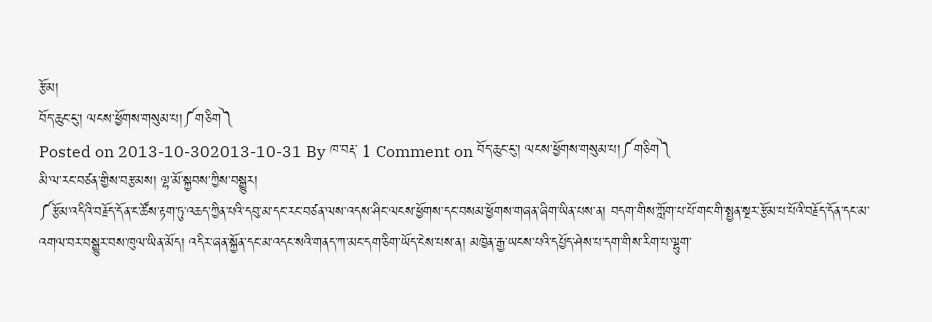རྩོམ།
བོད་ཆུང་ངུ་། ལངས་ཕྱོགས་གསུམ་པ།༼གཅིག༽
Posted on 2013-10-302013-10-31 By ཁ་བརྡ་ 1 Comment on བོད་ཆུང་ངུ་། ལངས་ཕྱོགས་གསུམ་པ།༼གཅིག༽
མི་ལ་རང་བཙན་གྱིས་བརྩམས། ལྷ་མོ་སྐྱབས་ཀྱིས་བསྒྱུར།
༼རྩོམ་འདིའི་བརྗོད་དོན་ང་ཚོས་རྟག་ཏུ་འཆད་ཀྱིན་པའི་དབུ་མ་དང་རང་བཙན་ལས་འདས་ཤིང་ལངས་ཕྱོགས་དང་བསམ་ཕྱོགས་གཞན་ཞིག་ཡིན་པས་ན། བདག་གིས་ཀློག་པ་པོ་གང་གི་སྤྱན་སྔར་རྩོམ་པ་པོའི་བརྗོད་དོན་དང་མ་འགལ་བར་བསྒྱུར་བས་ཁུལ་ཡིན་མོད། འདིར་ཞན་སྐྱོན་དང་མ་འདང་སའི་གནད་ཀ་མང་དག་ཅིག་ཡོད་ངེས་པས་ན། མཁྱེན་རྒྱ་ཡངས་པའི་དཔྱོད་ཤེས་པ་དག་གིས་རིག་པ་ལྷུག་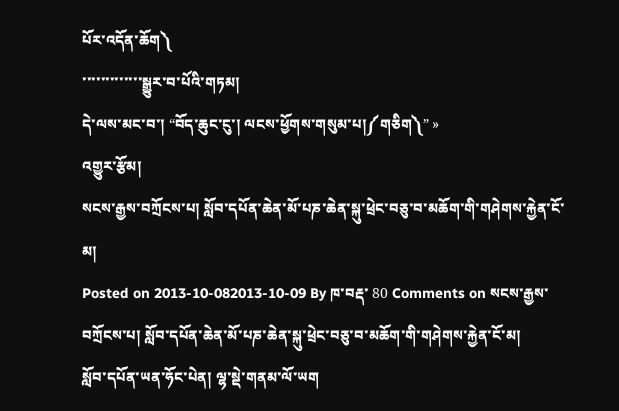པོར་འདོན་ཆོག༽
་་་་་་་་་་་་་སྒྱུར་བ་པོའི་གཏམ།
དེ་ལས་མང་བ་། “བོད་ཆུང་ངུ་། ལངས་ཕྱོགས་གསུམ་པ།༼གཅིག༽” »
འགྱུར་རྩོམ།
སངས་རྒྱས་བཀྲོངས་པ། སློབ་དཔོན་ཆེན་མོ་པཎ་ཆེན་སྐུ་ཕྲེང་བཅུ་བ་མཆོག་གི་གཤེགས་རྐྱེན་ངོ་མ།
Posted on 2013-10-082013-10-09 By ཁ་བརྡ་ 80 Comments on སངས་རྒྱས་བཀྲོངས་པ། སློབ་དཔོན་ཆེན་མོ་པཎ་ཆེན་སྐུ་ཕྲེང་བཅུ་བ་མཆོག་གི་གཤེགས་རྐྱེན་ངོ་མ།
སློབ་དཔོན་ཡན་ཧོང་པེན། ལྷ་སྡེ་གནམ་ལོ་ཡག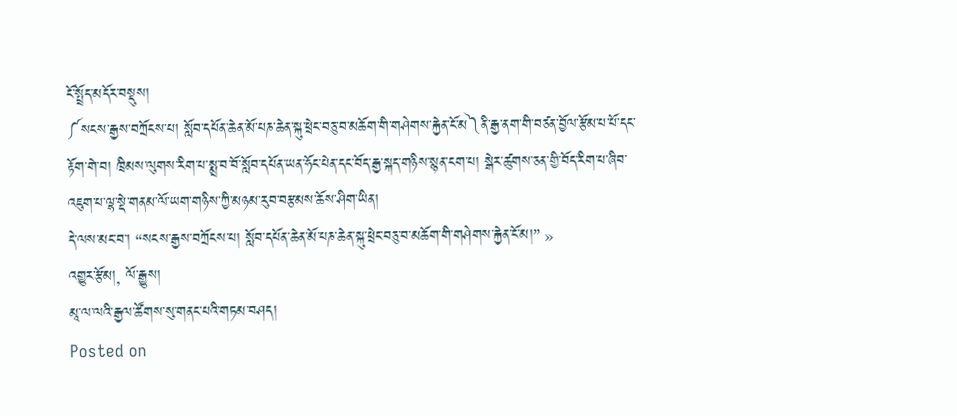ངོ་སྤྲོད་མདོར་བསྡུས།
༼སངས་རྒྱས་བཀྲོངས་པ། སློབ་དཔོན་ཆེན་མོ་པཎ་ཆེན་སྐུ་ཕྲེང་བཅུ་བ་མཆོག་གི་གཤེགས་རྐྱེན་ངོ་མ༽ནི་རྒྱ་ནག་གི་བཙན་བྱོལ་རྩོམ་པ་པོ་དང་རྟོག་གེ་བ། ཁྲིམས་ལུགས་རིག་པ་སྨྲ་བ་བོ་སློབ་དཔོན་ཡན་ཧོང་པེན་དང་བོད་རྒྱ་སྐད་གཉིས་སྙན་ངག་པ། སྒེར་ཚུགས་ཅན་གྱི་བོད་རིག་པ་ཞིབ་འཇུག་པ་ལྷ་སྡེ་གནམ་ལོ་ཡག་གཉིས་ཀྱི་མཉམ་རུབ་བརྩམས་ཆོས་ཤིག་ཡིན།
དེ་ལས་མང་བ་། “སངས་རྒྱས་བཀྲོངས་པ། སློབ་དཔོན་ཆེན་མོ་པཎ་ཆེན་སྐུ་ཕྲེང་བཅུ་བ་མཆོག་གི་གཤེགས་རྐྱེན་ངོ་མ།” »
འགྱུར་རྩོམ།, ལོ་རྒྱུས།
མཱ་ལ་ལའི་རྒྱལ་ཚོགས་སུ་གནང་པའི་གཏམ་བཤད།
Posted on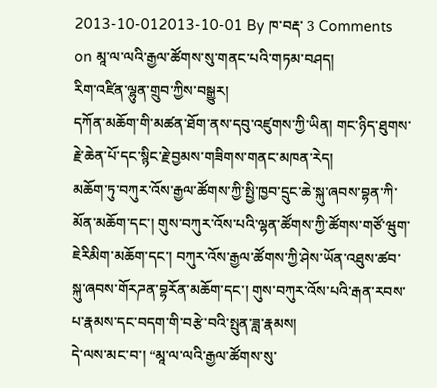2013-10-012013-10-01 By ཁ་བརྡ་ 3 Comments on མཱ་ལ་ལའི་རྒྱལ་ཚོགས་སུ་གནང་པའི་གཏམ་བཤད།
རིག་འཛིན་ལྷུན་གྲུབ་ཀྱིས་བསྒྱུར།
དཀོན་མཆོག་གི་མཚན་ཐོག་ནས་དབུ་འཛུགས་ཀྱི་ཡིན། གང་ཉིད་ཐུགས་རྗེ་ཆེན་པོ་དང་སྙིང་རྗེ་བྱམས་གཟིགས་གནང་མཁན་རེད།
མཆོག་ཏུ་བཀུར་འོས་རྒྱལ་ཚོགས་ཀྱི་སྤྱི་ཁྱབ་དྲུང་ཆེ་སྐུ་ཞབས་བྷན་ཀི་མོན་མཆོག་དང་། གུས་བཀུར་འོས་པའི་ལྷན་ཚོགས་ཀྱི་ཚོགས་གཙོ་ཝུག་ཇེརིམིག་མཆོག་དང་། བཀུར་འོས་རྒྱལ་ཚོགས་ཀྱི་ཤེས་ཡོན་འཐུས་ཚབ་སྐུ་ཞབས་གོརཌན་བྷརོན་མཆོག་དང་། གུས་བཀུར་འོས་པའི་རྒན་རབས་པ་རྣམས་དང་བདག་གི་བརྩེ་བའི་སྤུན་ཟླ་རྣམས།
དེ་ལས་མང་བ་། “མཱ་ལ་ལའི་རྒྱལ་ཚོགས་སུ་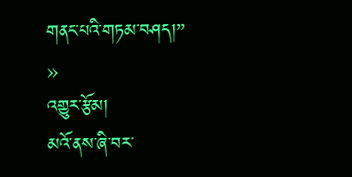གནང་པའི་གཏམ་བཤད།” »
འགྱུར་རྩོམ།
མའོ་ནས་ཞི་བར་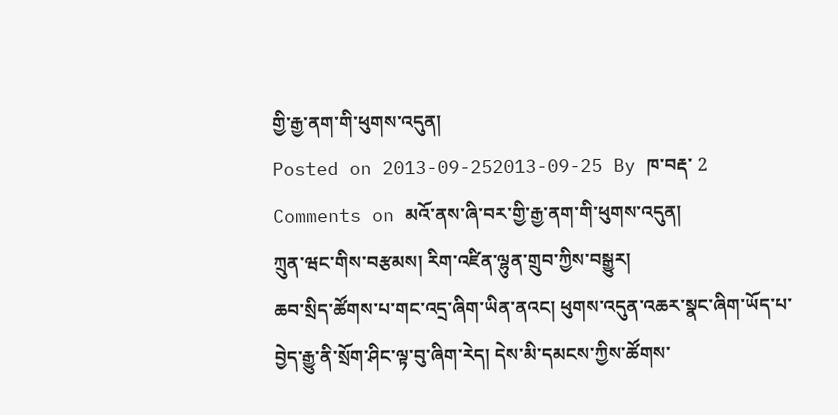གྱི་རྒྱ་ནག་གི་ཕུགས་འདུན།
Posted on 2013-09-252013-09-25 By ཁ་བརྡ་ 2 Comments on མའོ་ནས་ཞི་བར་གྱི་རྒྱ་ནག་གི་ཕུགས་འདུན།
ཀྲུན་ཝང་གིས་བརྩམས། རིག་འཛིན་ལྷུན་གྲུབ་ཀྱིས་བསྒྱུར།
ཆབ་སྲིད་ཚོགས་པ་གང་འདྲ་ཞིག་ཡིན་ནའང། ཕུགས་འདུན་འཆར་སྣང་ཞིག་ཡོད་པ་བྱེད་རྒྱུ་ནི་སྲོག་ཤིང་ལྟ་བུ་ཞིག་རེད། དེས་མི་དམངས་ཀྱིས་ཚོགས་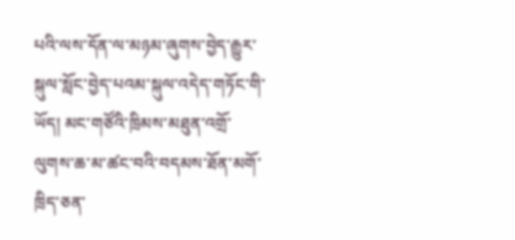པའི་ལས་དོན་ལ་མཉམ་ཞུགས་བྱེད་རྒྱུར་སྐུལ་སློང་བྱེད་པའམ་སྐུལ་འདེད་གཏོང་གི་ཡོད། མང་གཙོའི་ཁྲིམས་མཐུན་འགྲོ་ལུགས་ཆ་མ་ཚང་བའི་བདམས་ཐོན་མགོ་ཁྲིད་ཅན་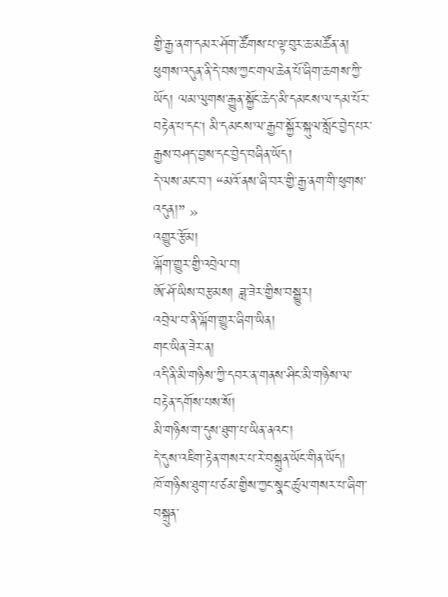གྱི་རྒྱ་ནག་དམར་ཤོག་ཚོགས་པ་ལྟ་བུར་ཆ་མཚོན་ན། ཕུགས་འདུན་ནི་དེ་བས་ཀྱང་གལ་ཆེན་པོ་ཞིག་ཆགས་ཀྱི་ཡོད། ལམ་ལུགས་རྒྱུན་སྐྱོང་ཆེད་མི་དམངས་ལ་དམ་པོར་བརྟེན་པ་དང། མི་དམངས་ལ་རྒྱབ་སྐྱོར་སྐུལ་སློང་བྱེད་པར་རྒྱས་བཤད་བྱས་དང་བྱེད་བཞིན་ཡོད།
དེ་ལས་མང་བ་། “མའོ་ནས་ཞི་བར་གྱི་རྒྱ་ནག་གི་ཕུགས་འདུན།” »
འགྱུར་རྩོམ།
ལྐོག་གྱུར་གྱི་འབྲེལ་བ།
ཨོ་ཤོ་ཡིས་བརྩམས། ཟླ་ཟེར་གྱིས་བསྒྱུར།
འབྲེལ་བ་ནི་ལྐོག་གྱུར་ཞིག་ཡིན།
གང་ཡིན་ཟེར་ན།
འདི་ནི་མི་གཉིས་ཀྱི་དབར་ན་གནས་ཤིང་མི་གཉིས་ལ་བརྟེན་དགོས་པས་སོ།
མི་གཉིས་ག་དུས་ཐུག་པ་ཡིན་ནའང་།
དེ་དུས་འཇིག་རྟེན་གསར་པ་རེ་བསྐྲུན་ཡོང་གིན་ཡོད།
ཁོ་གཉིས་ཐུག་པ་ཙམ་གྱིས་ཀྱང་སྣང་ཚུལ་གསར་པ་ཞིག་བསྐྲུན་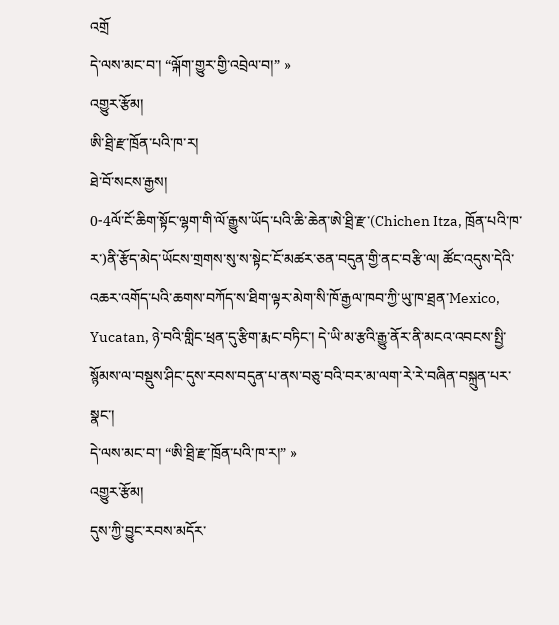འགྲོ
དེ་ལས་མང་བ་། “ལྐོག་གྱུར་གྱི་འབྲེལ་བ།” »
འགྱུར་རྩོམ།
ཨི་ཐྲི་རྫ་ཁྲོན་པའི་ཁ་ར།
ཐེ་བོ་སངས་རྒྱས།
0-4ལོ་ངོ་ཆིག་སྟོང་ལྷག་གི་ལོ་རྒྱུས་ཡོད་པའི་ཆི་ཆེན་ཨེ་ཐྲི་རྫ་(Chichen Itza, ཁྲོན་པའི་ཁ་ར་)ནི་རྩོད་མེད་ཡོངས་གྲགས་སུ་ས་སྟེང་ངོ་མཚར་ཅན་བདུན་གྱི་ནང་བརྩི་ལ། ཚོང་འདུས་དེའི་འཆར་འགོད་པའི་ཆགས་བཀོད་ས་ཐིག་ལྟར་མེག་སི་ཁོ་རྒྱལ་ཁབ་ཀྱི་ཡུ་ཁ་ཐྲན་Mexico, Yucatan, ཉེ་བའི་གླིང་ཕྲན་དུ་རྩིག་རྨང་བཏིང་། དེ་ཡི་མ་རྩའི་རྒྱུ་ནོར་ནི་མངའ་འབངས་སྤྱི་སྙོམས་ལ་བསྡུས་ཤིང་དུས་རབས་བདུན་པ་ནས་བཅུ་བའི་བར་མ་ལག་རེ་རེ་བཞིན་བསྐྲུན་པར་སྣང་།
དེ་ལས་མང་བ་། “ཨི་ཐྲི་རྫ་ཁྲོན་པའི་ཁ་ར།” »
འགྱུར་རྩོམ།
དུས་ཀྱི་བྱུང་རབས་མདོར་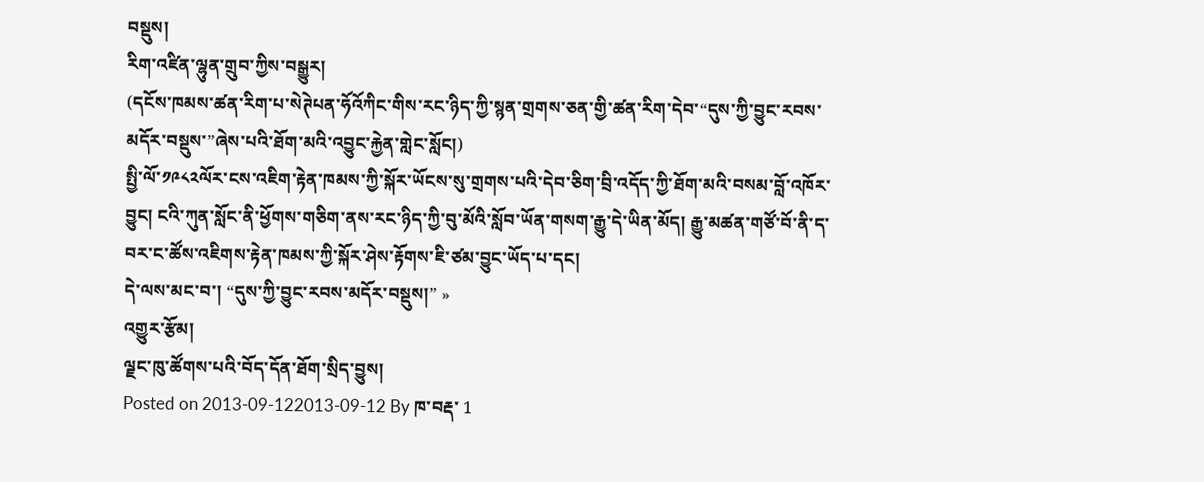བསྡུས།
རིག་འཛིན་ལྷུན་གྲུབ་ཀྱིས་བསྒྱུར།
(དངོས་ཁམས་ཚན་རིག་པ་སེཊེཔན་ཧོའོཀིང་གིས་རང་ཉིད་ཀྱི་སྙན་གྲགས་ཅན་གྱི་ཚན་རིག་དེབ་“དུས་ཀྱི་བྱུང་རབས་མདོར་བསྡུས་”ཞེས་པའི་ཐོག་མའི་འབྱུང་རྐྱེན་གླེང་སློང།)
སྤྱི་ལོ་༡༩༨༢ལོར་ངས་འཇིག་རྟེན་ཁམས་ཀྱི་སྐོར་ཡོངས་སུ་གྲགས་པའི་དེབ་ཅིག་བྲི་འདོད་ཀྱི་ཐོག་མའི་བསམ་བློ་འཁོར་བྱུང། ངའི་ཀུན་སློང་ནི་ཕྱོགས་གཅིག་ནས་རང་ཉིད་ཀྱི་བུ་མོའི་སློབ་ཡོན་གསག་རྒྱུ་དེ་ཡིན་མོད། རྒྱུ་མཚན་གཙོ་བོ་ནི་ད་བར་ང་ཚོས་འཇིགས་རྟེན་ཁམས་ཀྱི་སྐོར་ཤེས་རྟོགས་ཇི་ཙམ་བྱུང་ཡོད་པ་དང།
དེ་ལས་མང་བ་། “དུས་ཀྱི་བྱུང་རབས་མདོར་བསྡུས།” »
འགྱུར་རྩོམ།
ལྗང་ཁུ་ཚོགས་པའི་བོད་དོན་ཐོག་སྲིད་བྱུས།
Posted on 2013-09-122013-09-12 By ཁ་བརྡ་ 1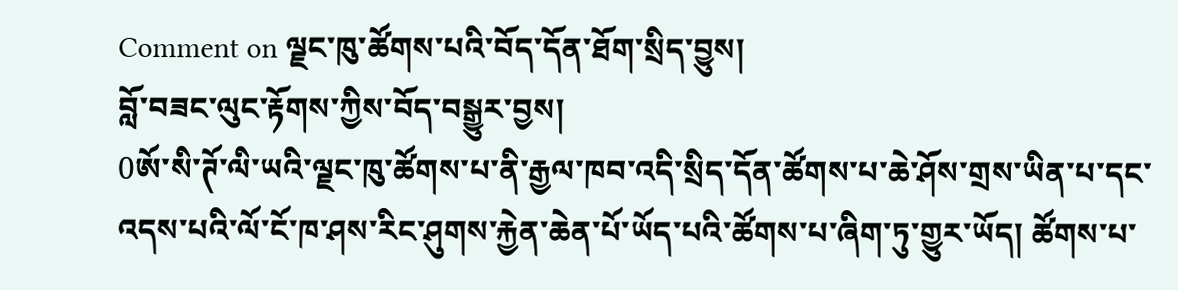Comment on ལྗང་ཁུ་ཚོགས་པའི་བོད་དོན་ཐོག་སྲིད་བྱུས།
བློ་བཟང་ལུང་རྟོགས་ཀྱིས་བོད་བསྒྱུར་བྱས།
0ཨོ་སི་ཊོ་ལི་ཡའི་ལྗང་ཁུ་ཚོགས་པ་ནི་རྒྱལ་ཁབ་འདི་སྲིད་དོན་ཚོགས་པ་ཆེ་ཤོས་གྲས་ཡིན་པ་དང་འདས་པའི་ལོ་ངོ་ཁ་ཤས་རིང་ཤུགས་རྐྱེན་ཆེན་པོ་ཡོད་པའི་ཚོགས་པ་ཞིག་ཏུ་གྱུར་ཡོད། ཚོགས་པ་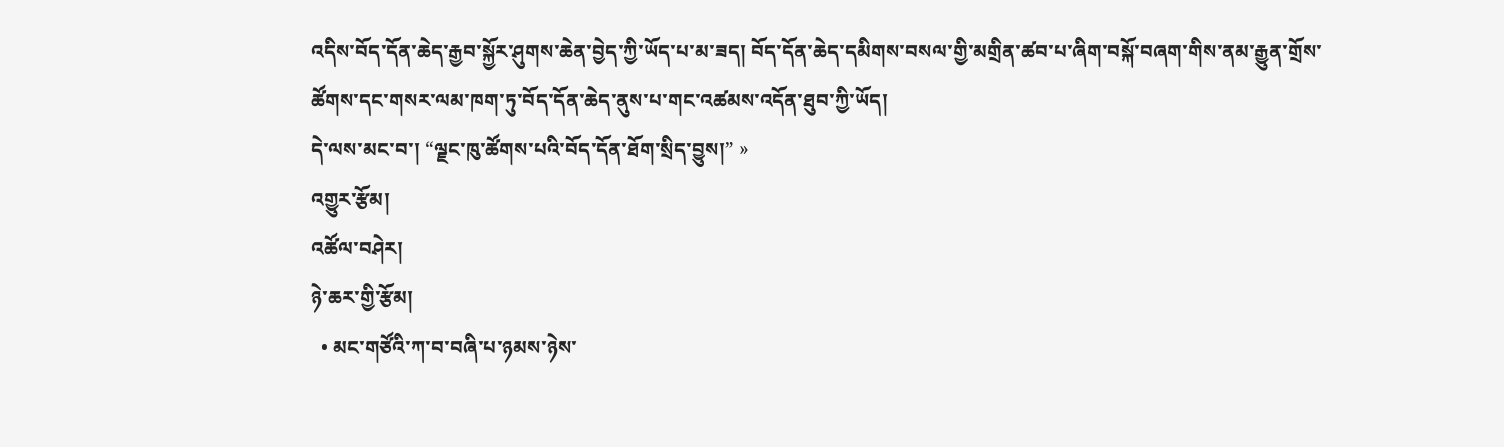འདིས་བོད་དོན་ཆེད་རྒྱབ་སྐྱོར་ཤུགས་ཆེན་བྱེད་ཀྱི་ཡོད་པ་མ་ཟད། བོད་དོན་ཆེད་དམིགས་བསལ་གྱི་མགྲིན་ཚབ་པ་ཞིག་བསྐོ་བཞག་གིས་ནམ་རྒྱུན་གྲོས་ཚོགས་དང་གསར་ལམ་ཁག་ཏུ་བོད་དོན་ཆེད་ནུས་པ་གང་འཚམས་འདོན་ཐུབ་ཀྱི་ཡོད།
དེ་ལས་མང་བ་། “ལྗང་ཁུ་ཚོགས་པའི་བོད་དོན་ཐོག་སྲིད་བྱུས།” »
འགྱུར་རྩོམ།
འཚོལ་བཤེར།
ཉེ་ཆར་གྱི་རྩོམ།
  • མང་གཙོའི་ཀ་བ་བཞི་པ་ཉམས་ཉེས་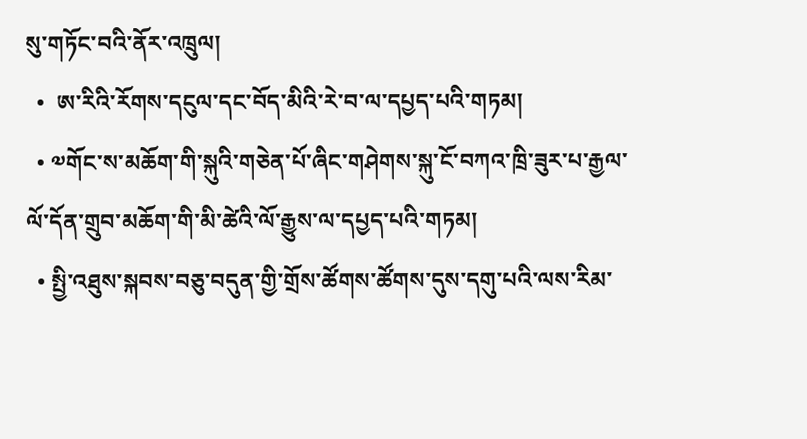སུ་གཏོང་བའི་ནོར་འཁྲུལ།
  •  ཨ་རིའི་རོགས་དངུལ་དང་བོད་མིའི་རེ་བ་ལ་དཔྱད་པའི་གཏམ།
  • ༧གོང་ས་མཆོག་གི་སྐུའི་གཅེན་པོ་ཞིང་གཤེགས་སྐུ་ངོ་བཀའ་ཁྲི་ཟུར་པ་རྒྱལ་ལོ་དོན་གྲུབ་མཆོག་གི་མི་ཚེའི་ལོ་རྒྱུས་ལ་དཔྱད་པའི་གཏམ།
  • སྤྱི་འཐུས་སྐབས་བཅུ་བདུན་གྱི་གྲོས་ཚོགས་ཚོགས་དུས་དགུ་པའི་ལས་རིམ་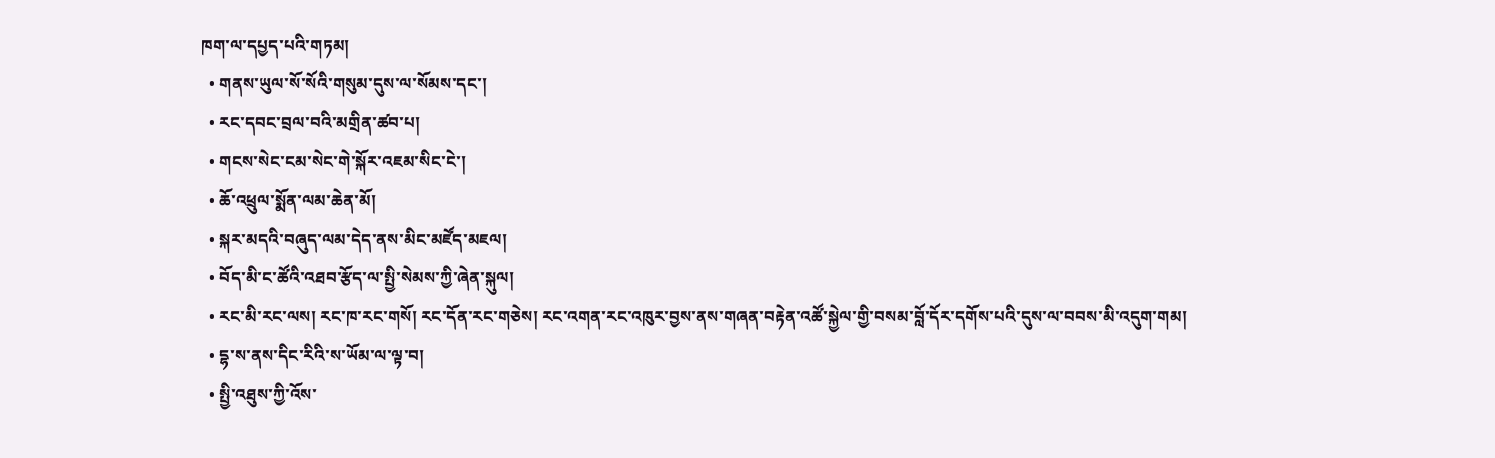ཁག་ལ་དཔྱད་པའི་གཏམ།
  • གནས་ཡུལ་སོ་སོའི་གསུམ་དུས་ལ་སོམས་དང་།
  • རང་དབང་བྲལ་བའི་མགྲིན་ཚབ་པ།
  • གངས་སེང་ངམ་སེང་གེ་སྐོར་འཇམ་སིང་ངེ་།
  • ཆོ་འཕྲུལ་སྨོན་ལམ་ཆེན་མོ།
  • སྐར་མདའི་བཞུད་ལམ་དེད་ནས་མིང་མཛོད་མཇལ།
  • བོད་མི་ང་ཚོའི་འཐབ་རྩོད་ལ་སྤྱི་སེམས་ཀྱི་ཞེན་སྐུལ།
  • རང་མི་རང་ལས། རང་ཁ་རང་གསོ། རང་དོན་རང་གཅེས། རང་འགན་རང་འཁུར་བྱས་ནས་གཞན་བརྟེན་འཚོ་སྐྱེལ་གྱི་བསམ་བློ་དོར་དགོས་པའི་དུས་ལ་བབས་མི་འདུག་གམ།
  • དྷ་ས་ནས་དིང་རིའི་ས་ཡོམ་ལ་ལྟ་བ།
  • སྤྱི་འཐུས་ཀྱི་འོས་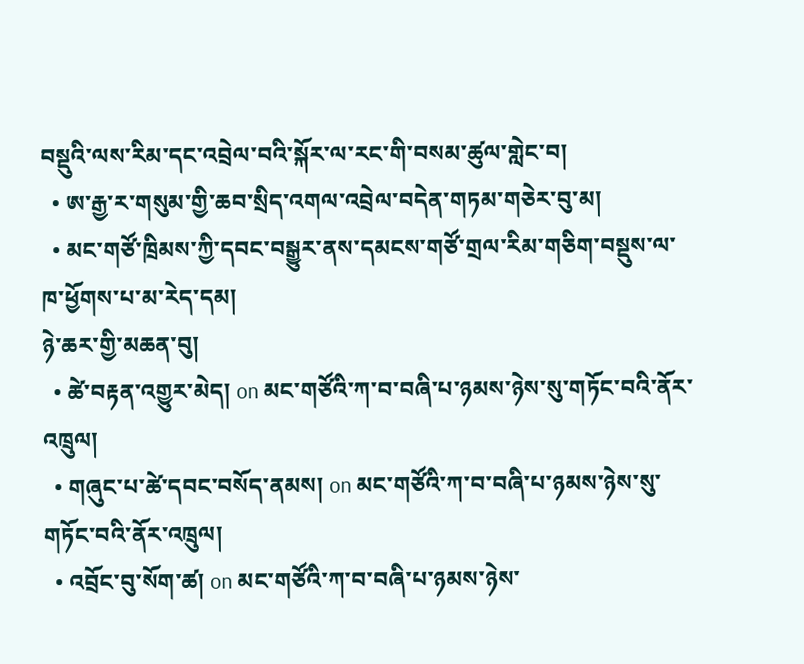བསྡུའི་ལས་རིམ་དང་འབྲེལ་བའི་སྐོར་ལ་རང་གི་བསམ་ཚུལ་གླེང་བ།
  • ཨ་རྒྱ་ར་གསུམ་གྱི་ཆབ་སྲིད་འགལ་འབྲེལ་བདེན་གཏམ་གཅེར་བུ་མ།
  • མང་གཙོ་ཁྲིམས་ཀྱི་དབང་བསྒྱུར་ནས་དམངས་གཙོ་གྲལ་རིམ་གཅིག་བསྡུས་ལ་ཁ་ཕྱོགས་པ་མ་རེད་དམ།
ཉེ་ཆར་གྱི་མཆན་བུ།
  • ཚེ་བརྟན་འགྱུར་མེད། on མང་གཙོའི་ཀ་བ་བཞི་པ་ཉམས་ཉེས་སུ་གཏོང་བའི་ནོར་འཁྲུལ།
  • གཞུང་པ་ཚེ་དབང་བསོད་ནམས། on མང་གཙོའི་ཀ་བ་བཞི་པ་ཉམས་ཉེས་སུ་གཏོང་བའི་ནོར་འཁྲུལ།
  • འབྲོང་བུ་སོག་ཚ། on མང་གཙོའི་ཀ་བ་བཞི་པ་ཉམས་ཉེས་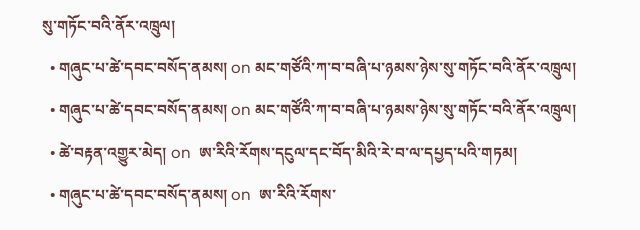སུ་གཏོང་བའི་ནོར་འཁྲུལ།
  • གཞུང་པ་ཚེ་དབང་བསོད་ནམས། on མང་གཙོའི་ཀ་བ་བཞི་པ་ཉམས་ཉེས་སུ་གཏོང་བའི་ནོར་འཁྲུལ།
  • གཞུང་པ་ཚེ་དབང་བསོད་ནམས། on མང་གཙོའི་ཀ་བ་བཞི་པ་ཉམས་ཉེས་སུ་གཏོང་བའི་ནོར་འཁྲུལ།
  • ཚེ་བརྟན་འགྱུར་མེད། on  ཨ་རིའི་རོགས་དངུལ་དང་བོད་མིའི་རེ་བ་ལ་དཔྱད་པའི་གཏམ།
  • གཞུང་པ་ཚེ་དབང་བསོད་ནམས། on  ཨ་རིའི་རོགས་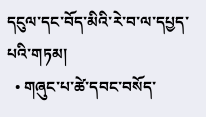དངུལ་དང་བོད་མིའི་རེ་བ་ལ་དཔྱད་པའི་གཏམ།
  • གཞུང་པ་ཚེ་དབང་བསོད་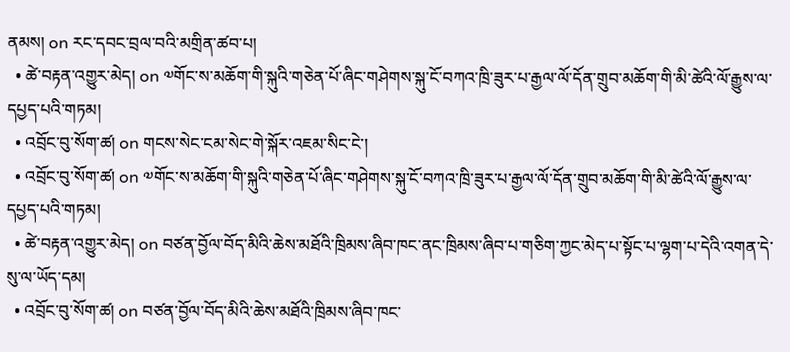ནམས། on རང་དབང་བྲལ་བའི་མགྲིན་ཚབ་པ།
  • ཚེ་བརྟན་འགྱུར་མེད། on ༧གོང་ས་མཆོག་གི་སྐུའི་གཅེན་པོ་ཞིང་གཤེགས་སྐུ་ངོ་བཀའ་ཁྲི་ཟུར་པ་རྒྱལ་ལོ་དོན་གྲུབ་མཆོག་གི་མི་ཚེའི་ལོ་རྒྱུས་ལ་དཔྱད་པའི་གཏམ།
  • འབྲོང་བུ་སོག་ཚ། on གངས་སེང་ངམ་སེང་གེ་སྐོར་འཇམ་སིང་ངེ་།
  • འབྲོང་བུ་སོག་ཚ། on ༧གོང་ས་མཆོག་གི་སྐུའི་གཅེན་པོ་ཞིང་གཤེགས་སྐུ་ངོ་བཀའ་ཁྲི་ཟུར་པ་རྒྱལ་ལོ་དོན་གྲུབ་མཆོག་གི་མི་ཚེའི་ལོ་རྒྱུས་ལ་དཔྱད་པའི་གཏམ།
  • ཚེ་བརྟན་འགྱུར་མེད། on བཙན་བྱོལ་བོད་མིའི་ཆེས་མཐོའི་ཁྲིམས་ཞིབ་ཁང་ནང་ཁྲིམས་ཞིབ་པ་གཅིག་ཀྱང་མེད་པ་སྟོང་པ་ལྷག་པ་དེའི་འགན་དེ་སུ་ལ་ཡོད་དམ།
  • འབྲོང་བུ་སོག་ཚ། on བཙན་བྱོལ་བོད་མིའི་ཆེས་མཐོའི་ཁྲིམས་ཞིབ་ཁང་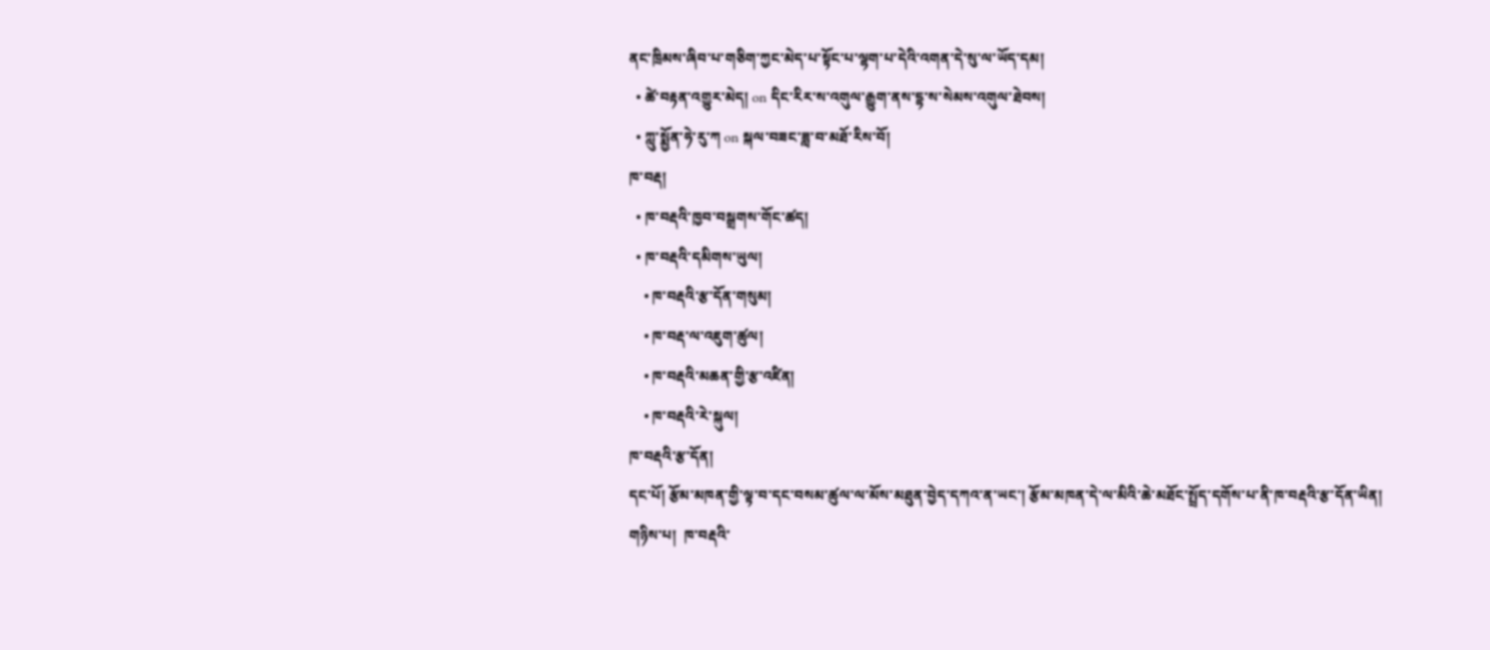ནང་ཁྲིམས་ཞིབ་པ་གཅིག་ཀྱང་མེད་པ་སྟོང་པ་ལྷག་པ་དེའི་འགན་དེ་སུ་ལ་ཡོད་དམ།
  • ཚེ་བརྟན་འགྱུར་མེད། on དིང་རིར་ས་འགུལ་རྒྱུག་ནས་དྷ་ས་སེམས་འགུལ་ཐེབས།
  • ཀླུ་སྨྱོན་ཧེ་རུ་ཀ on སྐལ་བཟང་ཟླ་བ་མཐོ་རིས་བོ།
ཁ་བརྡ།
  • ཁ་བརྡའི་ཁྱབ་བསྒྲགས་གོང་ཚད།
  • ཁ་བརྡའི་དམིགས་ཡུལ།
    • ཁ་བརྡའི་རྩ་དོན་གསུམ།
    • ཁ་བརྡ་ལ་འཇུག་ཚུལ།
    • ཁ་བརྡའི་མཆན་གྱི་རྩ་འཛིན།
    • ཁ་བརྡའི་རེ་སྐུལ།
ཁ་བརྡའི་རྩ་དོན།
དང་པོ། རྩོམ་མཁན་གྱི་ལྟ་བ་དང་བསམ་ཚུལ་ལ་མོས་མཐུན་བྱེད་དཀའ་ན་ཡང་། རྩོམ་མཁན་དེ་ལ་མིའི་ཆེ་མཐོང་སྤྲོད་དགོས་པ་ནི་ཁ་བརྡའི་རྩ་དོན་ཡིན།
གཉིས་པ།  ཁ་བརྡའི་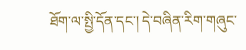ཐོག་ལ་སྤྱི་དོན་དང་། དེ་བཞིན་རིག་གཞུང་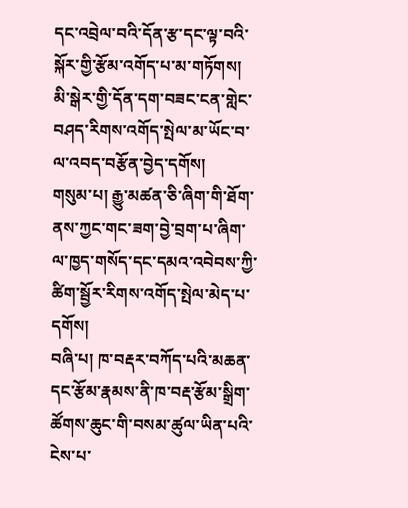དང་འབྲེལ་བའི་དོན་རྩ་དང་ལྟ་བའི་སྐོར་གྱི་རྩོམ་འགོད་པ་མ་གཏོགས།  མི་སྒེར་གྱི་དོན་དག་བཟང་ངན་གླེང་བཤད་རིགས་འགོད་སྤེལ་མ་ཡོང་བ་ལ་འབད་བརྩོན་བྱེད་དགོས།
གསུམ་པ། རྒྱུ་མཚན་ཅི་ཞིག་གི་ཐོག་ནས་ཀྱང་གང་ཟག་བྱེ་བྲག་པ་ཞིག་ལ་ཁྱད་གསོད་དང་དམའ་འབེབས་ཀྱི་ཚིག་སྦྱོར་རིགས་འགོད་སྤེལ་མེད་པ་དགོས།
བཞི་པ། ཁ་བརྡར་བཀོད་པའི་མཆན་དང་རྩོམ་རྣམས་ནི་ཁ་བརྡ་རྩོམ་སྒྲིག་ཚོགས་ཆུང་གི་བསམ་ཚུལ་ཡིན་པའི་ངེས་པ་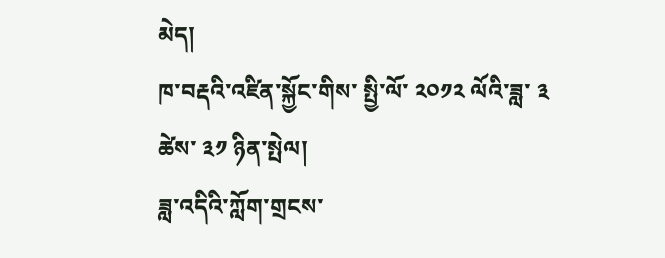མེད།
ཁ་བརྡའི་འཛིན་སྐྱོང་གིས་ སྤྱི་ལོ་ ༢༠༡༢ ལོའི་ཟླ་ ༣ ཚེས་ ༣༡ ཉིན་སྤེལ།
ཟླ་འདིའི་ཀློག་གྲངས་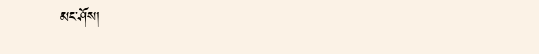མང་ཤོས།